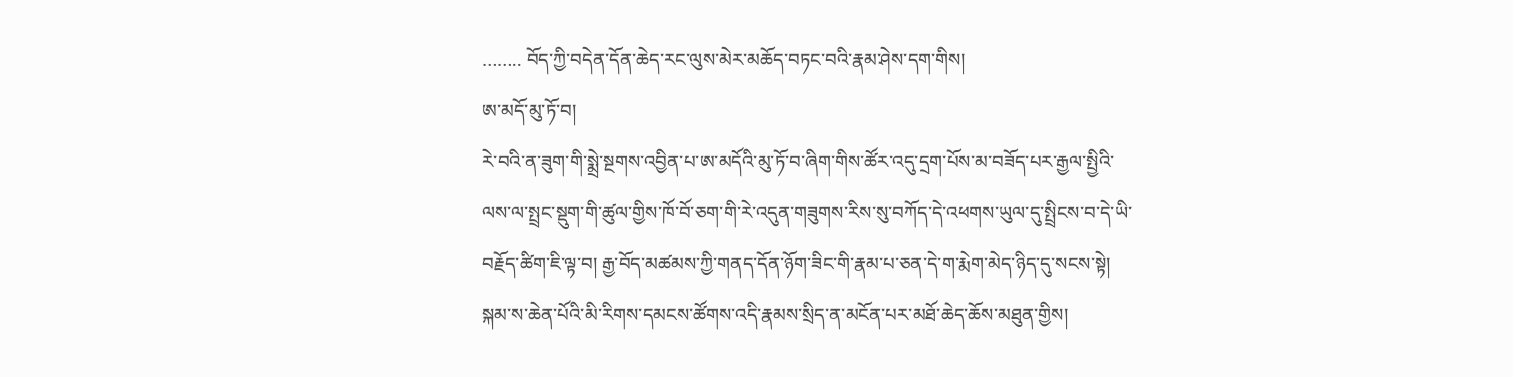…….. བོད་ཀྱི་བདེན་དོན་ཆེད་རང་ལུས་མེར་མཆོད་བཏང་བའི་རྣམ་ཤེས་དག་གིས།
ཨ་མདོ་མུ་ཏོ་བ།
རེ་བའི་ན་ཟུག་གི་སྨྲེ་སྔགས་འབྱིན་པ་ཨ་མདོའི་མུ་ཏོ་བ་ཞིག་གིས་ཚོར་འདུ་དྲག་པོས་མ་བཟོད་པར་རྒྱལ་སྤྱིའི་ལས་ལ་སྤྲང་སྡུག་གི་ཚུལ་གྱིས་ཁོ་བོ་ཅག་གི་རེ་འདུན་གཟུགས་རིས་སུ་བཀོད་དེ་འཕགས་ཡུལ་དུ་སྤྲིངས་བ་དེ་ཡི་བརྗོད་ཚིག་ཇི་ལྟ་བ། རྒྱ་བོད་མཚམས་ཀྱི་གནད་དོན་ཉོག་ཟིང་གི་རྣམ་པ་ཅན་དེ་ག་རྨེག་མེད་ཉིད་དུ་སངས་སྟེ། སྐམ་ས་ཆེན་པོའི་མི་རིགས་དམངས་ཚོགས་འདི་རྣམས་སྲིད་ན་མངོན་པར་མཐོ་ཆེད་ཆོས་མཐུན་གྱིས།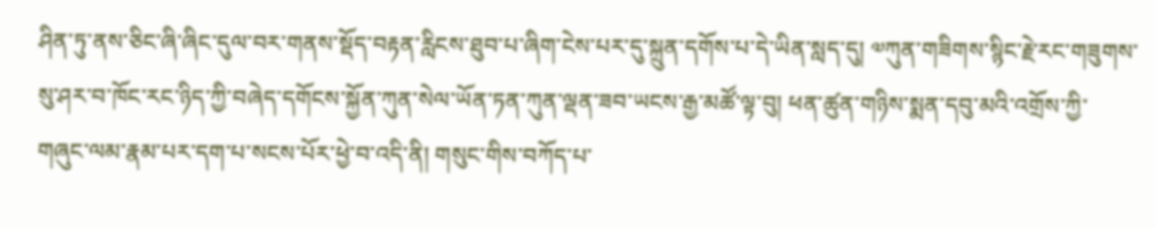ཤིན་ཏུ་ནས་ཅིང་ཞི་ཞིང་དུལ་བར་གནས་སྡོད་བརྟན་རླིངས་ཐུབ་པ་ཞིག་ངེས་པར་དུ་སྐྲུན་དགོས་པ་དེ་ཡིན་སླད་དུ། ༧ཀུན་གཟིགས་སྙིང་རྗེ་རང་གཟུགས་སུ་ཤར་བ་ཁོང་རང་ཉིད་ཀྱི་བཞེད་དགོངས་སྐྱོན་ཀུན་སེལ་ཡོན་ཏན་ཀུན་ལྡན་ཟབ་ཡངས་རྒྱ་མཚོ་ལྟ་བུ། ཕན་ཚུན་གཉིས་སྨན་དབུ་མའི་འགྲོས་ཀྱི་གཞུང་ལམ་རྣམ་པར་དག་པ་སངས་པོར་ཕྱེ་བ་འདི་ནི། གསུང་གིས་བཀོད་པ་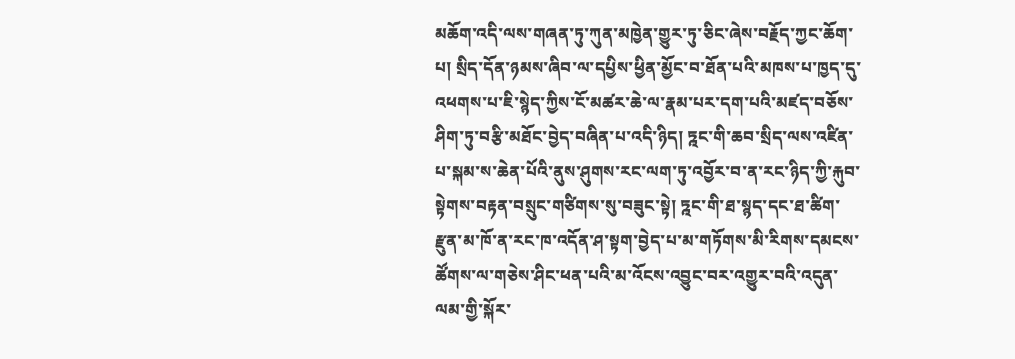མཆོག་འདི་ལས་གཞན་ཏུ་ཀུན་མཁྱེན་གྱུར་ཏུ་ཅིང་ཞེས་བརྗོད་ཀྱང་ཆོག་པ། སྲིད་དོན་ཉམས་ཞིབ་ལ་དཔྱིས་ཕྱིན་མྱོང་བ་ཐོན་པའི་མཁས་པ་ཁྱད་དུ་འཕགས་པ་ཇི་སྙེད་ཀྱིས་ངོ་མཚར་ཆེ་ལ་རྣམ་པར་དག་པའི་མཛད་བཅོས་ཤིག་ཏུ་བརྩི་མཐོང་བྱེད་བཞིན་པ་འདི་ཉིད། ཏྰང་གི་ཆབ་སྲིད་ལས་འཛིན་པ་སྐམ་ས་ཆེན་པོའི་ནུས་ཤུགས་རང་ལག་ཏུ་འབྱོར་བ་ན་རང་ཉིད་ཀྱི་རྐུབ་སྟེགས་བརྟན་བསྲུང་གཙིགས་སུ་བཟུང་སྟེ། ཏྰང་གི་ཐ་སྙད་དང་ཐ་ཚིག་རྫུན་མ་ཁོ་ན་རང་ཁ་འདོན་ཤ་སྟག་བྱེད་པ་མ་གཏོགས་མི་རིགས་དམངས་ཚོགས་ལ་གཅེས་ཤིང་ཕན་པའི་མ་འོངས་འབྱུང་བར་འགྱུར་བའི་འདུན་ལམ་གྱི་སྐོར་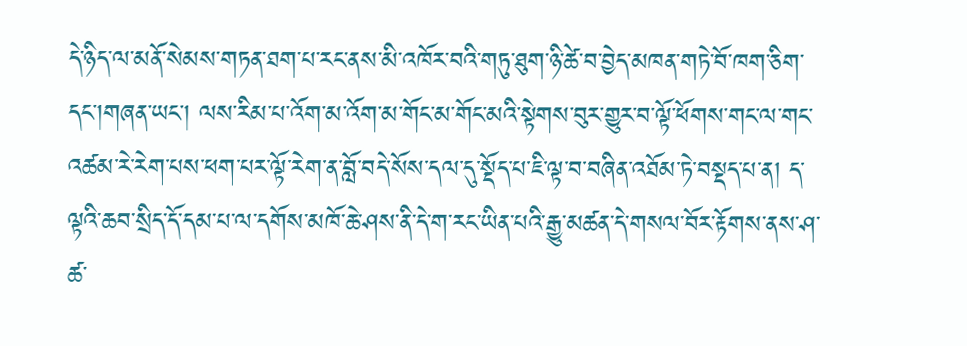དེ་ཉིད་ལ་མནོ་སེམས་གཏན་ཐག་པ་རང་ནས་མི་འཁོར་བའི་གཏུ་ཐུག་ཉི་ཚེ་བ་བྱེད་མཁན་གཏེ་བོ་ཁག་ཅིག་དང་།གཞན་ཡང་། ལས་རིམ་པ་འོག་མ་འོག་མ་གོང་མ་གོང་མའི་སྟེགས་བུར་གྱུར་བ་ལྟོ་ཕོགས་གང་ལ་གང་འཚམ་རེ་རེག་པས་ཕག་པར་ལྟོ་རེག་ན་བློ་བདེ་སོས་དལ་དུ་སྡོད་པ་ཇི་ལྟ་བ་བཞིན་འཐོམ་ཏེ་བསྡད་པ་ན། ད་ལྟའི་ཆབ་སྲིད་དོ་དམ་པ་ལ་དགོས་མཁོ་ཆེ་ཤས་ནི་དེ་ག་རང་ཡིན་པའི་རྒྱུ་མཚན་དེ་གསལ་བོར་རྟོགས་ནས་ཤ་ཚ་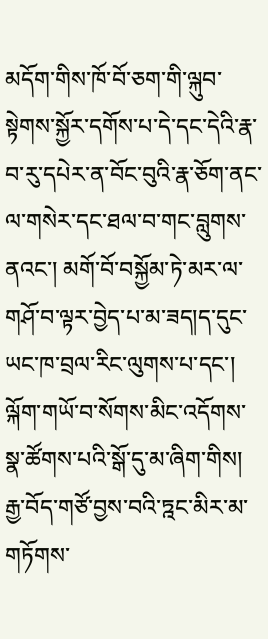མདོག་གིས་ཁོ་བོ་ཅག་གི་ལྐུབ་སྟེགས་སྐྱོར་དགོས་པ་དེ་དང་དེའི་རྣ་བ་རུ་དཔེར་ན་བོང་བུའི་རྣ་ཅོག་ནང་ལ་གསེར་དང་ཐལ་བ་གང་བླུགས་ནའང་། མགོ་བོ་བསྐྱོམ་ཏེ་མར་ལ་གཤོ་བ་ལྟར་བྱེད་པ་མ་ཟད།ད་དུང་ཡང་ཁ་བྲལ་རིང་ལུགས་པ་དང་། ལྐོག་གཡོ་བ་སོགས་མིང་འདོགས་སྣ་ཚོགས་པའི་སྒོ་དུ་མ་ཞིག་གིས། རྒྱ་བོད་གཙོ་བྱས་བའི་ཏྰང་མིར་མ་གཏོགས་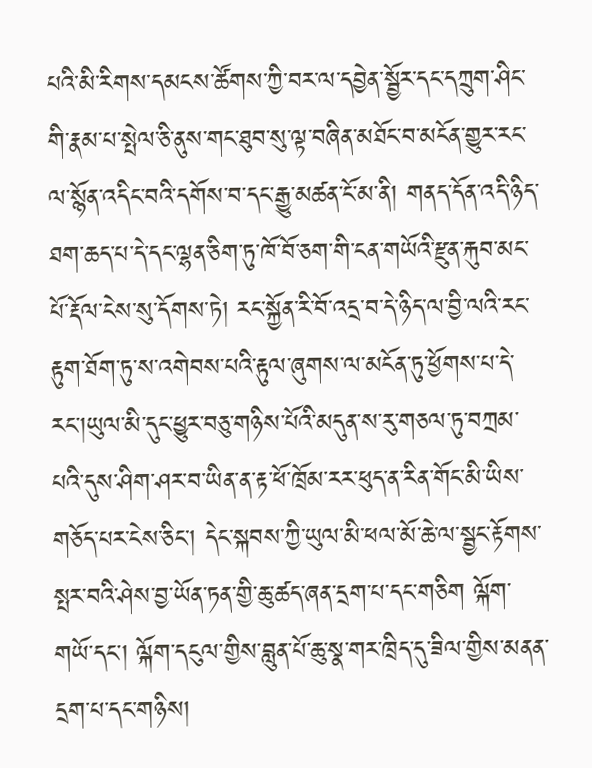པའི་མི་རིགས་དམངས་ཚོགས་ཀྱི་བར་ལ་དབྱེན་སྦྱོར་དང་དཀྲུག་ཤིང་གི་རྣམ་པ་སྤེལ་ཅི་ནུས་གང་ཐུབ་སུ་ལྟ་བཞིན་མཐོང་བ་མངོན་གྱུར་རང་ལ་སྙོན་འདིང་བའི་དགོས་བ་དང་རྒྱུ་མཚན་ངོ་མ་ནི། གནད་དོན་འདི་ཉིད་ཐག་ཆད་པ་དེ་དང་ལྷན་ཅིག་ཏུ་ཁོ་བོ་ཅག་གི་ངན་གཡོའི་རྫུན་རྐུབ་མང་པོ་རྡོལ་ངེས་སུ་དོགས་ཏེ། རང་སྐྱོན་རི་བོ་འདྲ་བ་དེ་ཉིད་ལ་བྱི་ལའི་རང་རྟུག་ཐོག་ཏུ་ས་འགེབས་པའི་རྟུལ་ཞུགས་ལ་མངོན་ཏུ་ཕྱོགས་པ་དེ་རང་།ཡུལ་མི་དུང་ཕྱུར་བཅུ་གཉིས་པོའི་མདུན་ས་རུ་གཅལ་ཏུ་བཀྲམ་པའི་དུས་ཤིག་ཤར་བ་ཡིན་ན་རྟ་ཕོ་ཁྲོམ་རར་ཕུད་ན་རིན་གོང་མི་ཡིས་གཅོད་པར་ངེས་ཅིང་། དེང་སྐབས་ཀྱི་ཡུལ་མི་ཕལ་མོ་ཆེ་ལ་སྦྱང་རྟོགས་སྤར་བའི་ཤེས་བྱ་ཡོན་ཏན་གྱི་ཆུ་ཚད་ཞན་དྲག་པ་དང་གཅིག ལྐོག་གཡོ་དང་། ལྐོག་དངུལ་གྱིས་བླུན་པོ་ཆུ་སྣ་གར་ཁྲིད་དུ་ཟིལ་གྱིས་མནན་དྲག་པ་དང་གཉིས།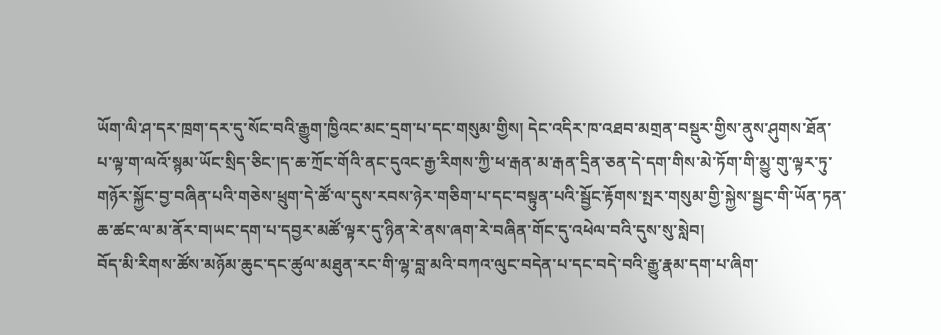ཡོག་ལི་ཤ་དར་ཁྲག་དར་དུ་སོང་བའི་རྒྱུག་ཁྱིའང་མང་དྲག་པ་དང་གསུམ་གྱིས། དེང་འདིར་ཁ་འཐབ་མགྲན་བསྡུར་གྱིས་ནུས་ཤུགས་ཐོན་པ་ལྟ་ག་ལའོ་སྙམ་ཡོང་སྲིད་ཅིང་།ད་ཆ་ཀྲོང་གོའི་ནང་དུའང་རྒྱ་རིགས་ཀྱི་ཕ་རྒན་མ་རྒན་དྲིན་ཅན་དེ་དག་གིས་མེ་ཏོག་གི་མྱུ་གུ་ལྟར་ཏུ་གཉོར་སྐྱོང་བྱ་བཞིན་པའི་གཅེས་ཕྲུག་དེ་ཚོ་ལ་དུས་རབས་ཉེར་གཅིག་པ་དང་བསྟུན་པའི་སྦྱོང་རྟོགས་སྤར་གསུམ་གྱི་སྐྱེས་སྦྱང་གི་ཡོན་ཏན་ཆ་ཚང་ལ་མ་ནོར་བ།ཡང་དག་པ་དབྱར་མཚོ་ལྟར་དུ་ཉིན་རེ་ནས་ཞག་རེ་བཞིན་གོང་དུ་འཕེལ་བའི་དུས་སུ་སླེབ།
བོད་མི་རིགས་ཚོས་མཉོམ་ཆུང་དང་ཚུལ་མཐུན་རང་གི་ལྷ་བླ་མའི་བཀའ་ལུང་བདེན་པ་དང་བདེ་བའི་རྒྱུ་རྣམ་དག་པ་ཞིག་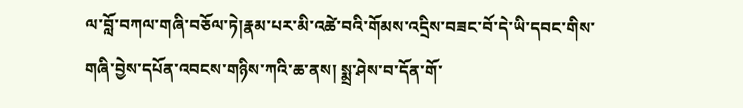ལ་བློ་བཀལ་གཞི་བཅོལ་ཏེ།རྣམ་པར་མི་འཚེ་བའི་གོམས་འདྲིས་བཟང་བོ་དེ་ཡི་དབང་གིས་གཞི་བྱེས་དཔོན་འབངས་གཉིས་ཀའི་ཆ་ནས། སྨྲ་ཤེས་བ་དོན་གོ་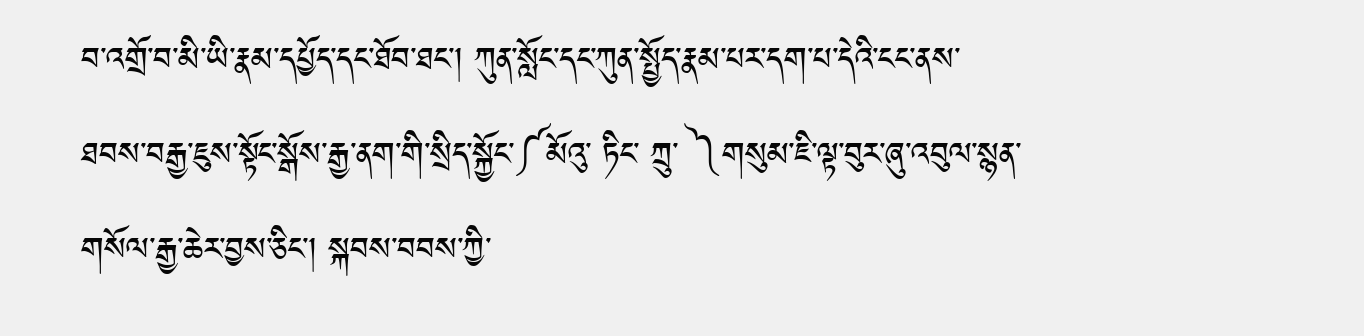བ་འགྲོ་བ་མི་ཡི་རྣམ་དཔྱོད་དང་ཐོབ་ཐང་། ཀུན་སློང་དང་ཀུན་སྤྱོད་རྣམ་པར་དག་པ་དེའི་ངང་ནས་ཐབས་བརྒྱ་ཇུས་སྟོང་སྒོས་རྒྱ་ནག་གི་སྲིད་སྐྱོང་༼མོའུ་ ཏིང་ ཀྲུ་ ༽གསུམ་ཇི་ལྟ་བུར་ཞུ་འབུལ་སྙན་གསོལ་རྒྱ་ཆེར་བྱས་ཅིང་། སྐབས་བབས་ཀྱི་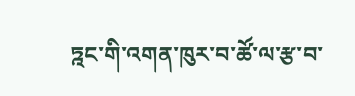ཏྰང་གི་འགན་ཁུར་བ་ཚོ་ལ་རྩ་བ་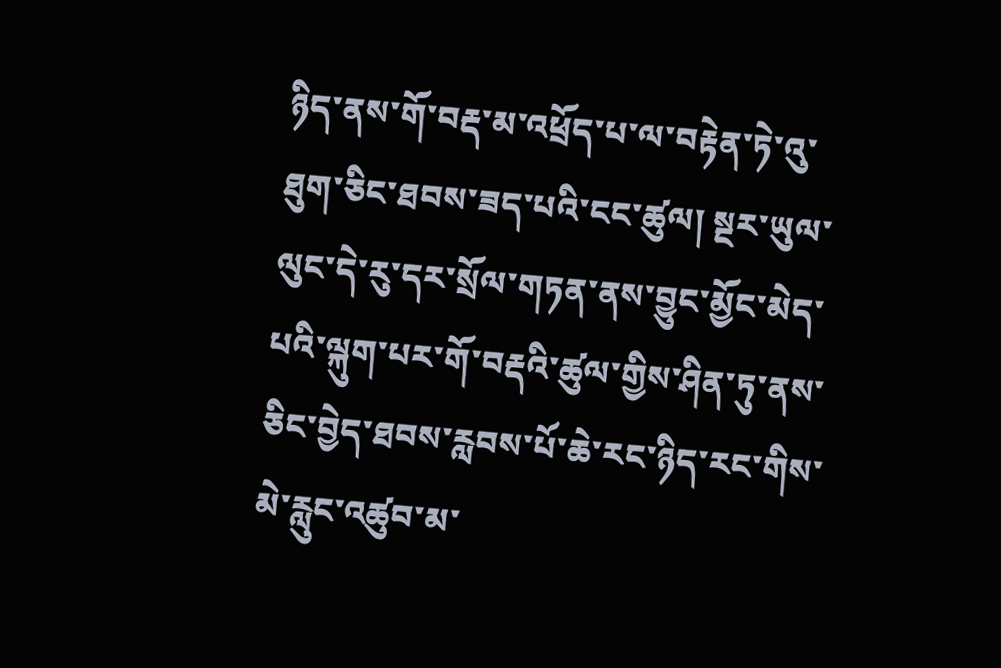ཉིད་ནས་གོ་བརྡ་མ་འཕྲོད་པ་ལ་བརྟེན་ཏེ་འུ་ཐུག་ཅིང་ཐབས་ཟད་པའི་ངང་ཚུལ། སྔར་ཡུལ་ལུང་དེ་རུ་དར་སྲོལ་གཏན་ནས་བྱུང་མྱོང་མེད་པའི་ལྐུག་པར་གོ་བརྡའི་ཚུལ་གྱིས་ཤིན་ཏུ་ནས་ཅིང་བྱེད་ཐབས་རླབས་པོ་ཆེ་རང་ཉིད་རང་གིས་མེ་རླུང་འཚུབ་མ་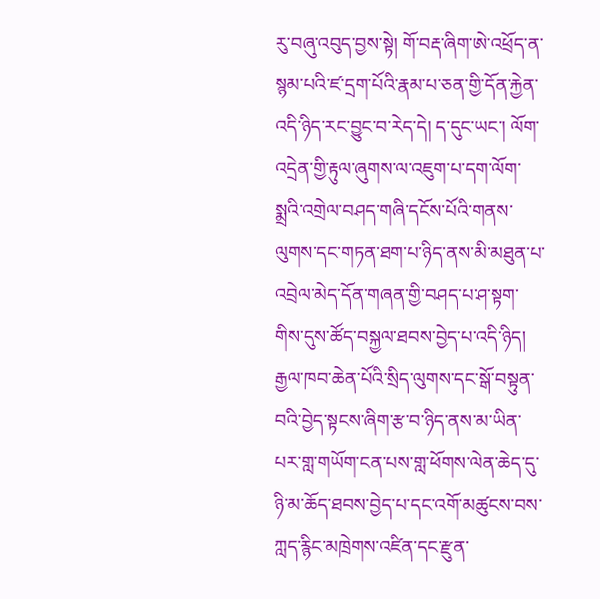རུ་བཞུ་འབུད་བྱས་སྟེ། གོ་བརྡ་ཞིག་ཨེ་འཕྲོད་ན་སྙམ་པའི་ཛ་དྲག་པོའི་རྣམ་པ་ཅན་གྱི་དོན་རྐྱེན་འདི་ཉིད་རང་བྱུང་བ་རེད་དེ། ད་དུང་ཡང་། ལོག་འདྲེན་གྱི་རྟུལ་ཞུགས་ལ་འཇུག་པ་དག་ལོག་སྨྲའི་འགྲེལ་བཤད་གཞི་དངོས་པོའི་གནས་ལུགས་དང་གཏན་ཐག་པ་ཉིད་ནས་མི་མཐུན་པ་འབྲེལ་མེད་དོན་གཞན་གྱི་བཤད་པ་ཤ་སྟག་གིས་དུས་ཚོད་བསྐྱལ་ཐབས་བྱེད་པ་འདི་ཉིད། རྒྱལ་ཁབ་ཆེན་པོའི་སྲིད་ལུགས་དང་སྒོ་བསྟུན་བའི་བྱེད་སྟངས་ཞིག་རྩ་བ་ཉིད་ནས་མ་ཡིན་པར་གླ་གཡོག་ངན་པས་གླ་ཕོགས་ལེན་ཆེད་དུ་ཉི་མ་ཆོད་ཐབས་བྱེད་པ་དང་འགོ་མཚུངས་བས་ཀླད་རྙིང་མཁྲེགས་འཛིན་དང་རྫུན་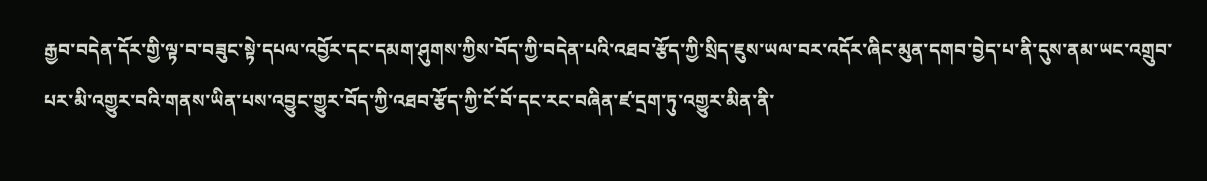རྒྱབ་བདེན་དོར་གྱི་ལྟ་བ་བཟུང་སྟེ་དཔལ་འབྱོར་དང་དམག་ཤུགས་ཀྱིས་བོད་ཀྱི་བདེན་པའི་འཐབ་རྩོད་ཀྱི་སྲིད་ཇུས་ཡལ་བར་འདོར་ཞིང་མུན་དགབ་བྱེད་པ་ནི་དུས་ནམ་ཡང་འགྲུབ་པར་མི་འགྱུར་བའི་གནས་ཡིན་པས་འབྱུང་གྱུར་བོད་ཀྱི་འཐབ་རྩོད་ཀྱི་ངོ་བོ་དང་རང་བཞིན་ཛ་དྲག་ཏུ་འགྱུར་མིན་ནི་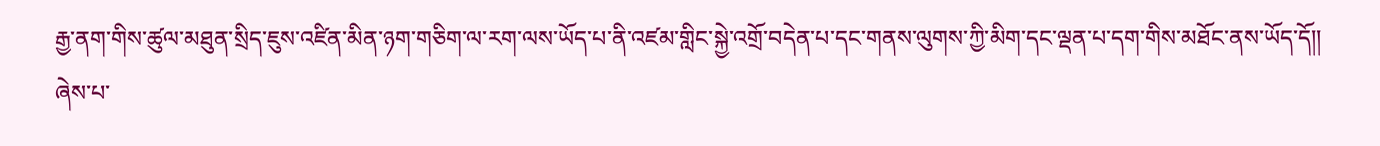རྒྱ་ནག་གིས་ཚུལ་མཐུན་སྲིད་ཇུས་འཛིན་མིན་ཉག་གཅིག་ལ་རག་ལས་ཡོད་པ་ནི་འཛམ་གླིང་སྐྱེ་འགྲོ་བདེན་པ་དང་གནས་ལུགས་ཀྱི་མིག་དང་ལྡན་པ་དག་གིས་མཐོང་ནས་ཡོད་དོ།།
ཞེས་པ་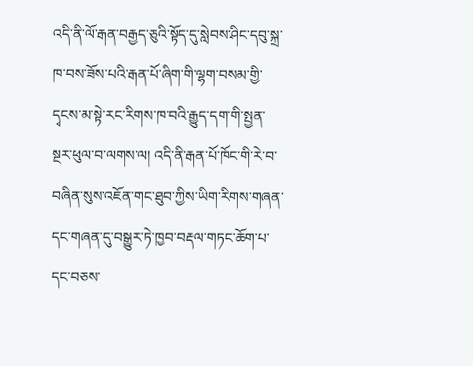འདི་ནི་ལོ་རྒན་བརྒྱད་ཅུའི་སྟོད་དུ་སླེབས་ཤིང་དབུ་སྐྲ་ཁ་བས་ཟོས་པའི་རྒན་པོ་ཞིག་གི་ལྷག་བསམ་གྱི་དྭངས་མ་སྟེ་རང་རིགས་ཁ་བའི་རྒྱུད་དག་གི་སྤྱན་སྔར་ཕུལ་བ་ལགས་ལ། འདི་ནི་རྒན་པོ་ཁོང་གི་རེ་བ་བཞིན་སུས་འཇོན་གང་ཐུབ་ཀྱིས་ཡིག་རིགས་གཞན་དང་གཞན་དུ་བསྒྱུར་ཏེ་ཁྱབ་བརྡལ་གཏང་ཆོག་པ་དང་བཅས་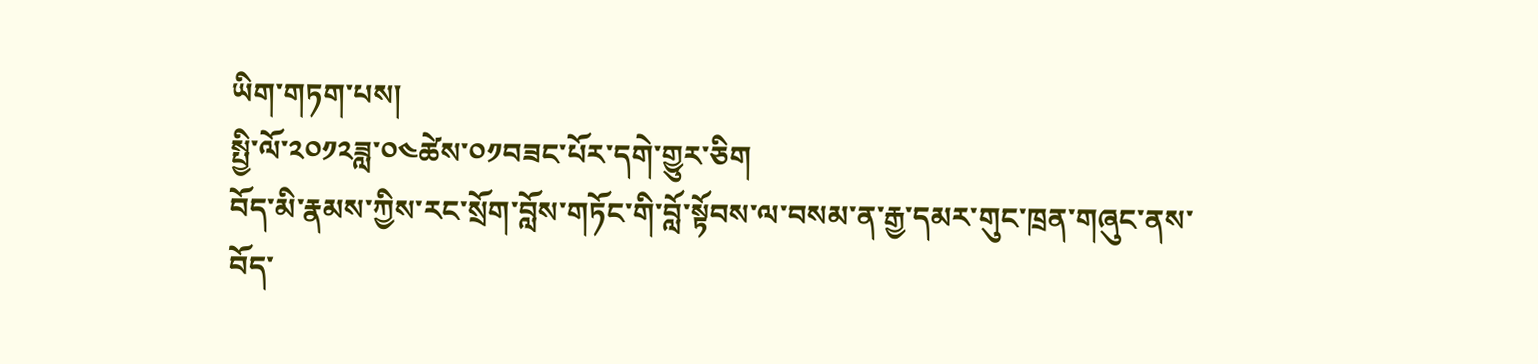ཡིག་གཏག་པས།
སྤྱི་ལོ་༢༠༡༢ཟླ་༠༤ཚེས་༠༡བཟང་པོར་དགེ་གྱུར་ཅིག
བོད་མི་རྣམས་ཀྱིས་རང་སྲོག་བློས་གཏོང་གི་བློ་སྟོབས་ལ་བསམ་ན་རྒྱ་དམར་གུང་ཁྲན་གཞུང་ནས་བོད་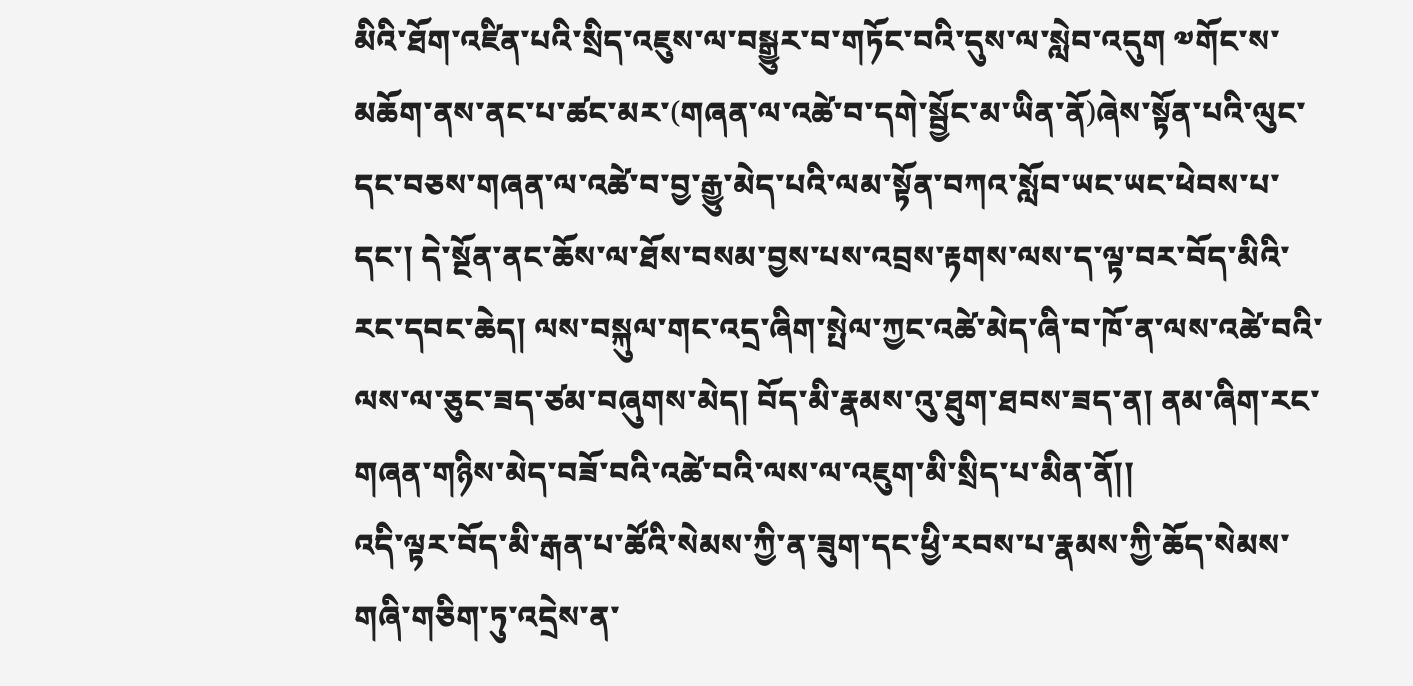མིའི་ཐོག་འཛིན་པའི་སྲིད་འཇུས་ལ་བསྒྱུར་བ་གཏོང་བའི་དུས་ལ་སླེབ་འདུག ༧གོང་ས་མཆོག་ནས་ནང་པ་ཚང་མར་(གཞན་ལ་འཚེ་བ་དགེ་སྦྱོང་མ་ཡིན་ནོ)ཞེས་སྟོན་པའི་ལུང་དང་བཅས་གཞན་ལ་འཚེ་བ་བྱ་རྒྱུ་མེད་པའི་ལམ་སྟོན་བཀའ་སློབ་ཡང་ཡང་ཕེབས་པ་དང་། དེ་སྔོན་ནང་ཆོས་ལ་ཐོས་བསམ་བྱས་པས་འབྲས་རྟགས་ལས་ད་ལྟ་བར་བོད་མིའི་རང་དབང་ཆེད། ལས་བསྐུལ་གང་འདྲ་ཞིག་སྤེལ་ཀྱང་འཚེ་མེད་ཞི་བ་ཁོ་ན་ལས་འཚེ་བའི་ལས་ལ་ཅུང་ཟད་ཙམ་བཞུགས་མེད། བོད་མི་རྣམས་འུ་ཐུག་ཐབས་ཟད་ན། ནམ་ཞིག་རང་གཞན་གཉིས་མེད་བཟོ་བའི་འཚེ་བའི་ལས་ལ་འཇུག་མི་སྲིད་པ་མིན་ནོ།།
འདི་ལྟར་བོད་མི་རྒན་པ་ཚོའི་སེམས་ཀྱི་ན་ཟུག་དང་ཕྱི་རབས་པ་རྣམས་ཀྱི་ཆོད་སེམས་གཞི་གཅིག་ཏུ་འདྲེས་ན་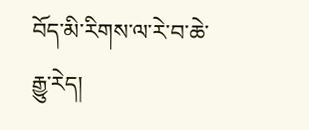བོད་མི་རིགས་ལ་རེ་བ་ཆེ་རྒྱུ་རེད།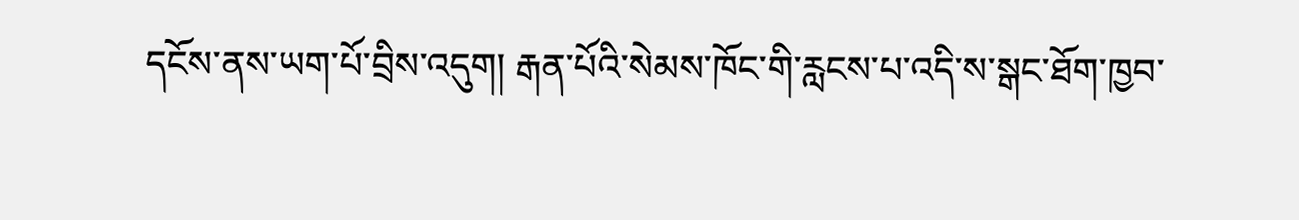དངོས་ནས་ཡག་པོ་བྲིས་འདུག། རྒན་པོའི་སེམས་ཁོང་གི་རླངས་པ་འདི་ས་སྒང་ཐོག་ཁྱབ་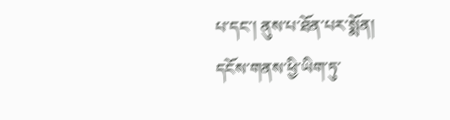པ་དང་། ནུས་པ་ཐོན་པར་སྨོན།
དངོས་གནས་ཕྱི་ཡིག་ཏུ་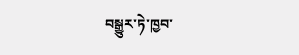བསྒྱུར་ཏེ་ཁྱབ་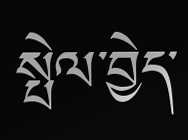སྤེལ་བྱེད་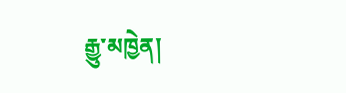རྒྱུ་མཁྱེན།